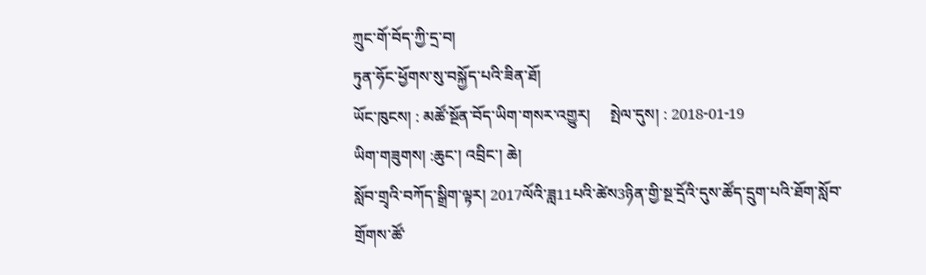ཀྲུང་གོ་བོད་ཀྱི་དྲ་བ།
ཏུན་ཧོང་ཕྱོགས་སུ་བསྐྱོད་པའི་ཟིན་ཐོ།
ཡོང་ཁུངས། : མཚོ་སྔོན་བོད་ཡིག་གསར་འགྱུར།     སྤེལ་དུས། : 2018-01-19
ཡིག་གཟུགས། :ཆུང་། འབྲིང་། ཆེ།
སློབ་གྲྭའི་བཀོད་སྒྲིག་ལྟར། 2017ལོའི་ཟླ11པའི་ཚེས3ཉིན་གྱི་སྔ་དྲོའི་དུས་ཚོད་དྲུག་པའི་ཐོག་སློབ་གྲོགས་ཚོ་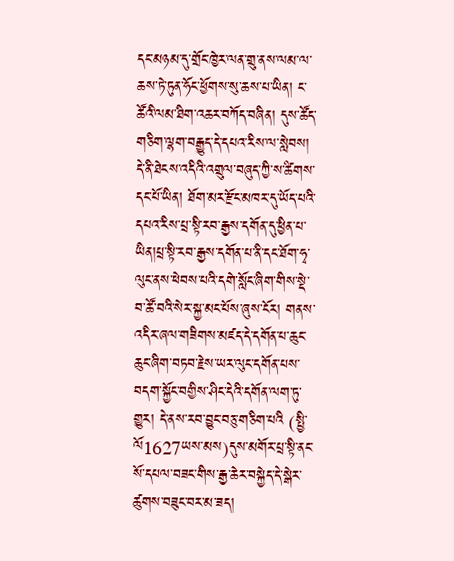དང་མཉམ་དུ་གྲོང་ཁྱེར་ལན་གྲུ་ནས་ལམ་ལ་ཆས་ཏེ་ཏུན་ཧོང་ཕྱོགས་སུ་ཆས་པ་ཡིན། ང་ཚོའི་ལམ་ཐིག་འཆར་བཀོད་བཞིན། དུས་ཚོད་གཅིག་ལྷག་བརྒྱུད་དེ་དཔའ་རིས་ལ་སླེབས། དེ་ནི་ཐེངས་འདིའི་འགྲུལ་བཞུད་ཀྱི་ས་ཚིགས་དང་པོ་ཡིན། ཐོག་མར་རྫོང་མཁར་དུ་ཡོད་པའི་དཔའ་རིས་པྲ་སྟི་རབ་རྒྱས་དགོན་དུ་ཕྱིན་པ་ཡིན།པྲ་སྟི་རབ་རྒྱས་དགོན་པ་ནི་དང་ཐོག་ཧྭ་ལུང་ནས་ཕེབས་པའི་དགེ་སློང་ཞིག་གིས་སྡེ་བ་ཚོ་བའི་སེར་སྐྱ་མང་པོས་ཞུས་ངོར། གནས་འདིར་ཞལ་གཟིགས་མཛད་དེ་དགོན་པ་ཆུང་ཆུང་ཞིག་བཏབ་རྗེས་ཡར་ལུང་དགོན་པས་བདག་སྐྱོང་བགྱིས་ཤིང་དེའི་དགོན་ལག་ཏུ་གྱུར། དེ་ནས་རབ་བྱུང་བཅུ་གཅིག་པའི (སྤྱི་ལོ1627ཡས་མས)དུས་མགོར་པྲ་སྟི་ནང་སོ་དཔལ་བཟང་གིས་རྒྱ་ཆེར་བསྐྱེད་དེ་སྒེར་ཚུགས་བཟུང་བར་མ་ཟད།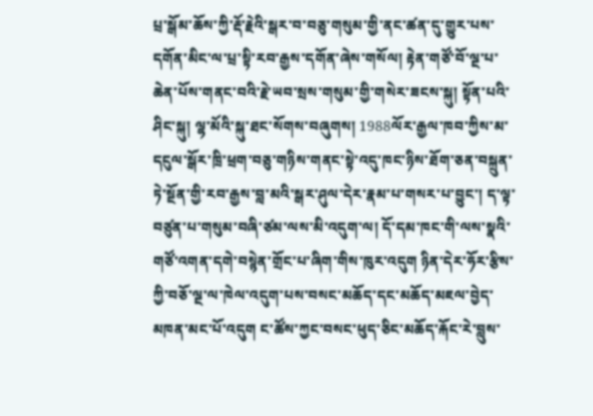པྲ་སྒོམ་ཆོས་ཀྱི་རྡོ་རྗེའི་སྒར་བ་བཅུ་གསུམ་གྱི་ནང་ཚན་དུ་གྱུར་པས་དགོན་མིང་ལ་པྲ་སྟི་རབ་རྒྱས་དགོན་ཞེས་གསོལ། རྟེན་གཙོ་བོ་ལྔ་པ་ཆེན་པོས་གནང་བའི་རྗེ་ཡབ་སྲས་གསུམ་གྱི་གསེར་ཟངས་སྐུ། སྟོན་པའི་ཤིང་སྐུ། ལྷ་མོའི་སྐུ་ཐང་སོགས་བཞུགས། 1988ལོར་རྒྱལ་ཁབ་ཀྱིས་མ་དངུལ་སྒོར་ཁྲི་ཕྲག་བཅུ་གཉིས་གནང་སྟེ་འདུ་ཁང་ཉིས་ཐོག་ཅན་བསྐྲུན་ཏེ་སྔོན་གྱི་རབ་རྒྱས་བླ་མའི་སྒར་ཤུལ་དེར་རྣམ་པ་གསར་པ་བྱུང་། ད་ལྟ་བཙུན་པ་གསུམ་བཞི་ཙམ་ལས་མི་འདུག་ལ། དོ་དམ་ཁང་གི་ལས་སྣའི་གཙོ་འགན་དགེ་བསྙེན་གྲོང་པ་ཞིག་གིས་ཁུར་འདུག ཉིན་དེར་ཧོར་རྩིས་ཀྱི་བཅོ་ལྔ་ལ་ཁེལ་འདུག་པས་བསང་མཆོད་དང་མཆོད་མཇལ་བྱེད་མཁན་མང་པོ་འདུག ང་ཚོས་ཀྱང་བསང་ཕུད་ཅིང་མཆོད་རྐོང་རེ་བླུས་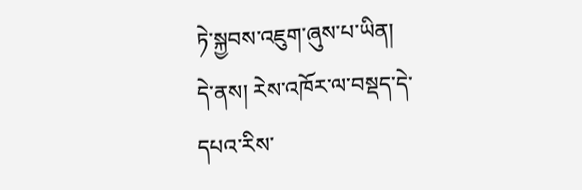ཏེ་སྐྱབས་འཇུག་ཞུས་པ་ཡིན།
དེ་ནས། རེས་འཁོར་ལ་བསྡད་དེ་དཔའ་རིས་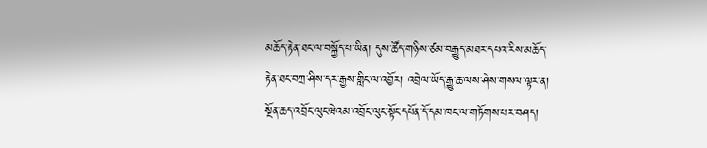མཆོད་རྟེན་ཐང་ལ་བསྐྱོད་པ་ཡིན། དུས་ཚོད་གཉིས་ཙམ་བརྒྱུད་མཐར་དཔའ་རིས་མཆོད་རྟེན་ཐང་བཀྲ་ཤིས་དར་རྒྱས་གླིང་ལ་འབྱོར། འབྲེལ་ཡོད་རྒྱུ་ཆ་ལས་ཤེས་གསལ་ལྟར་ན། སྔོན་ཆད་འབྲོང་ལུང་ཝེའམ་འབྲོང་ལུང་སྟོང་དཔོན་དོ་དམ་ཁང་ལ་གཏོགས་པར་བཤད།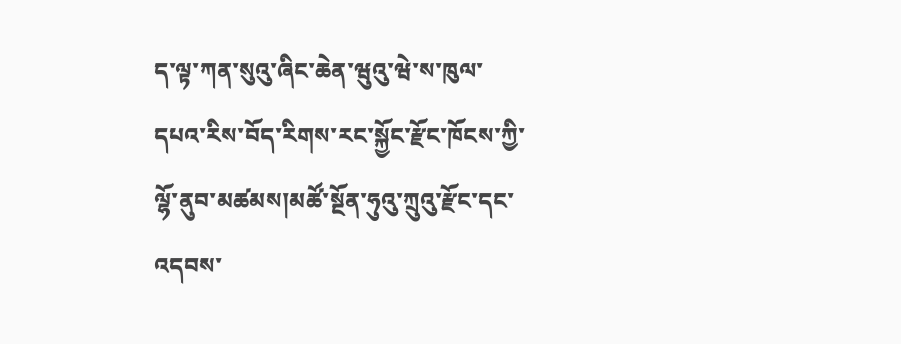ད་ལྟ་ཀན་སུའུ་ཞིང་ཆེན་ཝུའུ་ཝེ་ས་ཁུལ་དཔའ་རིས་བོད་རིགས་རང་སྐྱོང་རྫོང་ཁོངས་ཀྱི་ལྷོ་ནུབ་མཚམས།མཚོ་སྔོན་ཧུའུ་ཀྲུའུ་རྫོང་དང་འདབས་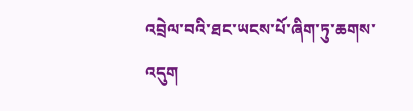འབྲེལ་བའི་ཐང་ཡངས་པོ་ཞིག་ཏུ་ཆགས་འདུག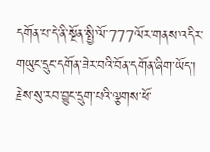དགོན་པ་དེ་ནི་སྔོན་སྤྱི་ལོ་777ལོར་གནས་འདིར་གཡུང་དྲུང་དགོན་ཟེར་བའི་བོན་དགོན་ཞིག་ཡོད་། རྗེས་སུ་རབ་བྱུང་དྲུག་པའི་ལྕགས་ཕོ་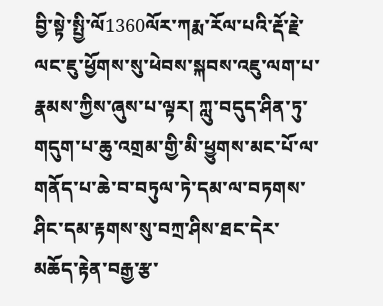བྱི་སྟེ་སྤྱི་ལོ1360ལོར་ཀརྨ་རོལ་པའི་རྡོ་རྗེ་ལང་ཇུ་ཕྱོགས་སུ་ཕེབས་སྐབས་འཇུ་ལག་པ་རྣམས་ཀྱིས་ཞུས་པ་ལྟར། ཀླུ་བདུད་ཤིན་ཏུ་གདུག་པ་ཆུ་འགྲམ་གྱི་མི་ཕྱུགས་མང་པོ་ལ་གནོད་པ་ཆེ་བ་བཏུལ་ཏེ་དམ་ལ་བཏགས་ཤིང་དམ་རྟགས་སུ་བཀྲ་ཤིས་ཐང་དེར་མཆོད་རྟེན་བརྒྱ་རྩ་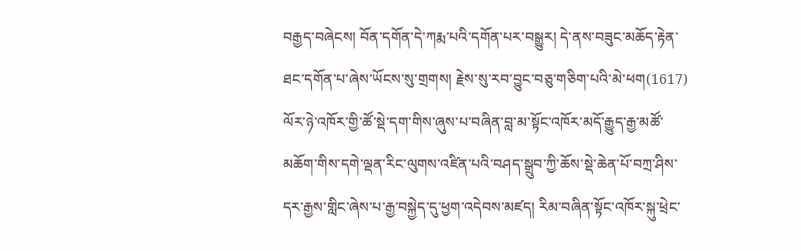བརྒྱད་བཞེངས། བོན་དགོན་དེ་ཀརྨ་པའི་དགོན་པར་བསྒྱུར། དེ་ནས་བཟུང་མཆོད་རྟེན་ཐང་དགོན་པ་ཞེས་ཡོངས་སུ་གྲགས། རྗེས་སུ་རབ་བྱུང་བཅུ་གཅིག་པའི་མེ་ཕག(1617) ལོར་ཉེ་འཁོར་གྱི་ཚོ་སྡེ་དག་གིས་ཞུས་པ་བཞིན་བླ་མ་སྟོང་འཁོར་མདོ་རྒྱུད་རྒྱ་མཚོ་མཆོག་གིས་དགེ་ལྡན་རིང་ལུགས་འཛིན་པའི་བཤད་སྒྲུབ་ཀྱི་ཆོས་སྡེ་ཆེན་པོ་བཀྲ་ཤིས་དར་རྒྱས་གླིང་ཞེས་པ་རྒྱ་བསྐྱེད་དུ་ཕྱག་འདེབས་མཛད། རིམ་བཞིན་སྟོང་འཁོར་སྐུ་ཕྲེང་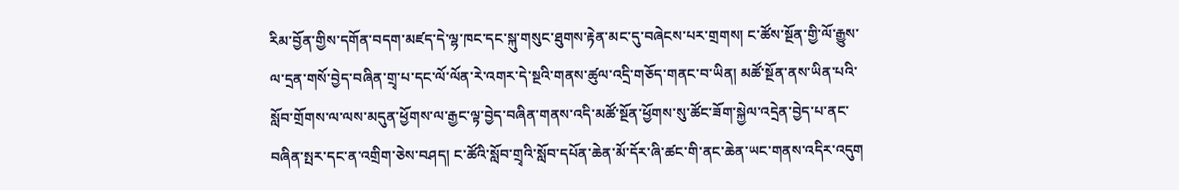རིམ་བྱོན་གྱིས་དགོན་བདག་མཛད་དེ་ལྷ་ཁང་དང་སྐུ་གསུང་ཐུགས་རྟེན་མང་དུ་བཞེངས་པར་གྲགས། ང་ཚོས་སྔོན་གྱི་ལོ་རྒྱུས་ལ་དྲན་གསོ་བྱེད་བཞིན་གྲྭ་པ་དང་ལོ་ལོན་རེ་འགར་དེ་སྔའི་གནས་ཚུལ་འདྲི་གཅོད་གནང་བ་ཡིན། མཚོ་སྔོན་ནས་ཡིན་པའི་སློབ་གྲོགས་ལ་ལས་མདུན་ཕྱོགས་ལ་རྒྱང་ལྟ་བྱེད་བཞིན་གནས་འདི་མཚོ་སྔོན་ཕྱོགས་སུ་ཚོང་ཟོག་སྐྱེལ་འདྲེན་བྱེད་པ་ནང་བཞིན་སྤར་དང་ན་འགྲིག་ཅེས་བཤད། ང་ཚོའི་སློབ་གྲྭའི་སློབ་དཔོན་ཆེན་མོ་དོར་ཞི་ཚང་གི་ནང་ཆེན་ཡང་གནས་འདིར་འདུག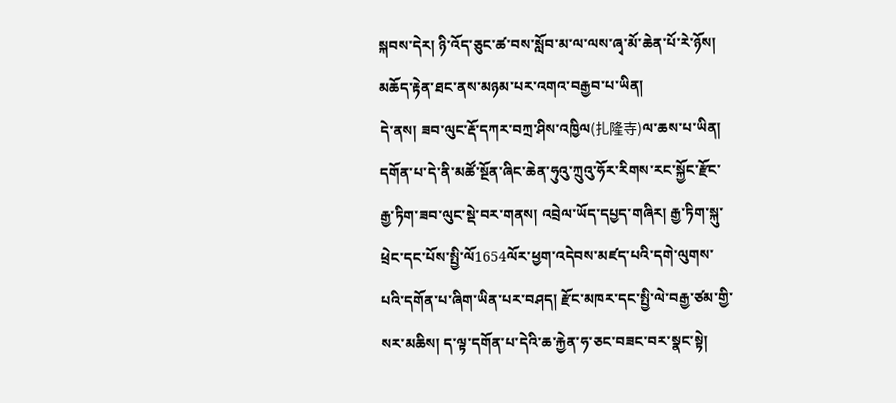སྐབས་དེར། ཉི་འོད་ཅུང་ཚ་བས་སློབ་མ་ལ་ལས་ཞྭ་མོ་ཆེན་པོ་རེ་ཉོས། མཆོད་རྟེན་ཐང་ནས་མཉམ་པར་འགའ་བརྒྱབ་པ་ཡིན།
དེ་ནས། ཟབ་ལུང་རྡོ་དཀར་བཀྲ་ཤིས་འཁྱིལ(扎隆寺)ལ་ཆས་པ་ཡིན། དགོན་པ་དེ་ནི་མཚོ་སྔོན་ཞིང་ཆེན་ཧུའུ་ཀྲུའུ་ཧོར་རིགས་རང་སྐྱོང་རྫོང་རྒྱ་ཏིག་ཟབ་ལུང་སྡེ་བར་གནས། འབྲེལ་ཡོད་དཔྱད་གཞིར། རྒྱ་ཏིག་སྐུ་ཕྲེང་དང་པོས་སྤྱི་ལོ1654ལོར་ཕྱག་འདེབས་མཛད་པའི་དགེ་ལུགས་པའི་དགོན་པ་ཞིག་ཡིན་པར་བཤད། རྫོང་མཁར་དང་སྤྱི་ལེ་བརྒྱ་ཙམ་གྱི་སར་མཆིས། ད་ལྟ་དགོན་པ་དེའི་ཆ་རྐྱེན་ཧ་ཅང་བཟང་བར་སྣང་སྟེ།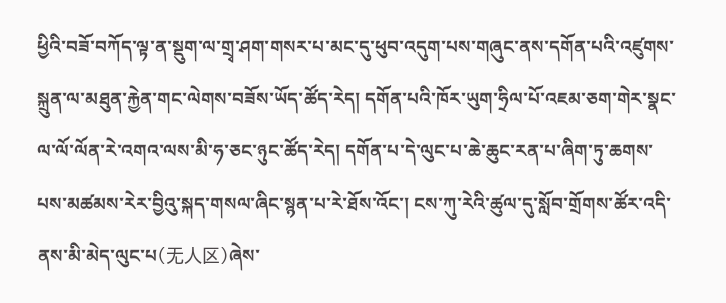ཕྱིའི་བཟོ་བཀོད་ལྟ་ན་སྡུག་ལ་གྲྭ་ཤག་གསར་པ་མང་དུ་ཕུབ་འདུག་པས་གཞུང་ནས་དགོན་པའི་འཛུགས་སྐྲུན་ལ་མཐུན་རྐྱེན་གང་ལེགས་བཟོས་ཡོད་ཚོད་རེད། དགོན་པའི་ཁོར་ཡུག་ཧྲིལ་པོ་འཇམ་ཅག་གེར་སྣང་ལ་ལོ་ལོན་རེ་འགའ་ལས་མི་ཧ་ཅང་ཉུང་ཚོད་རེད། དགོན་པ་དེ་ལུང་པ་ཆེ་ཆུང་རན་པ་ཞིག་ཏུ་ཆགས་པས་མཚམས་རེར་བྱིའུ་སྐད་གསལ་ཞིང་སྙན་པ་རེ་ཐོས་འོང་། ངས་ཀུ་རེའི་ཚུལ་དུ་སློབ་གྲོགས་ཚོར་འདི་ནས་མི་མེད་ལུང་པ(无人区)ཞེས་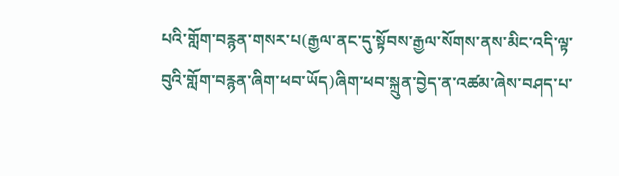པའི་གློག་བརྙན་གསར་པ(རྒྱལ་ནང་དུ་སྟོབས་རྒྱལ་སོགས་ནས་མིང་འདི་ལྟ་བུའི་གློག་བརྙན་ཞིག་ཕབ་ཡོད)ཞིག་ཕབ་སྐྲུན་བྱེད་ན་འཚམ་ཞེས་བཤད་པ་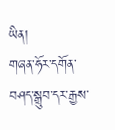ཡིན།
གཞན་ཧོར་དགོན་བཤད་སྒྲུབ་དར་རྒྱས་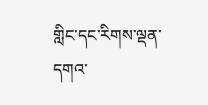གླིང་དང་རིགས་ལྡན་དགའ་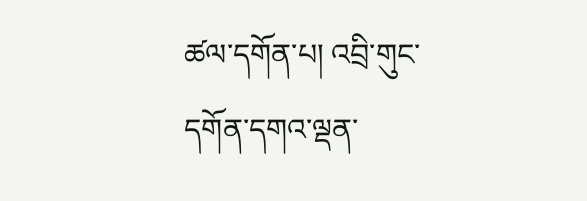ཚལ་དགོན་པ། འབྲི་གུང་དགོན་དགའ་ལྡན་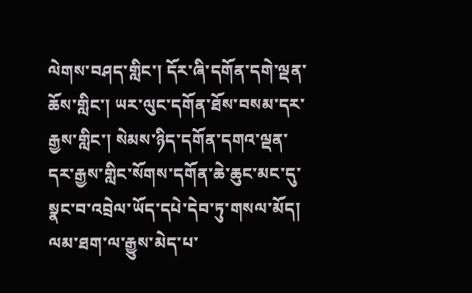ལེགས་བཤད་གླིང་། དོར་ཞི་དགོན་དགེ་ལྡན་ཆོས་གླིང་། ཡར་ལུང་དགོན་ཐོས་བསམ་དར་རྒྱས་གླིང་། སེམས་ཉིད་དགོན་དགའ་ལྡན་དར་རྒྱས་གླིང་སོགས་དགོན་ཆེ་ཆུང་མང་དུ་སྣང་བ་འབྲེལ་ཡོད་དཔེ་དེབ་ཏུ་གསལ་མོད། ལམ་ཐག་ལ་རྒྱུས་མེད་པ་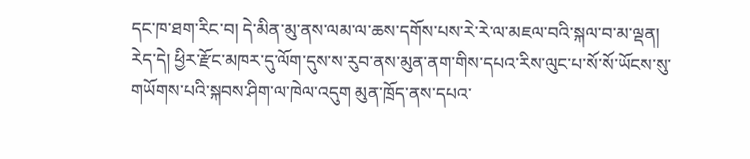དང་ཁ་ཐག་རིང་བ། དེ་མིན་མུ་ནས་ལམ་ལ་ཆས་དགོས་པས་རེ་རེ་ལ་མཇལ་བའི་སྐལ་བ་མ་ལྡན། རེད་དེ། ཕྱིར་རྫོང་མཁར་དུ་ལོག་དུས་ས་རུབ་ནས་མུན་ནག་གིས་དཔའ་རིས་ལུང་པ་སོ་སོ་ཡོངས་སུ་གཡོགས་པའི་སྐབས་ཤིག་ལ་ཁེལ་འདུག མུན་ཁྲོད་ནས་དཔའ་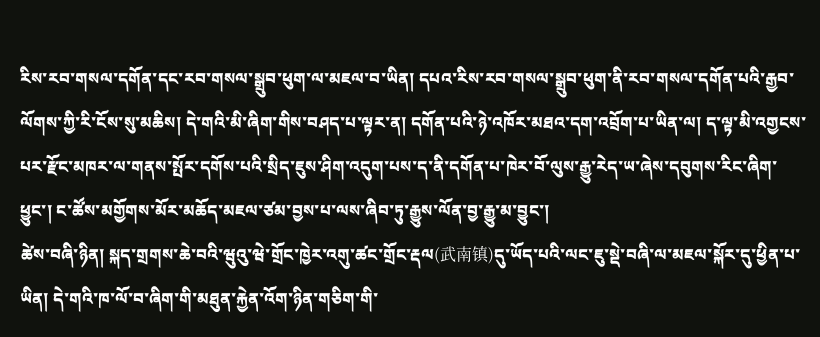རིས་རབ་གསལ་དགོན་དང་རབ་གསལ་སྒྲུབ་ཕུག་ལ་མཇལ་བ་ཡིན། དཔའ་རིས་རབ་གསལ་སྒྲུབ་ཕུག་ནི་རབ་གསལ་དགོན་པའི་རྒྱབ་ལོགས་ཀྱི་རི་ངོས་སུ་མཆིས། དེ་གའི་མི་ཞིག་གིས་བཤད་པ་ལྟར་ན། དགོན་པའི་ཉེ་འཁོར་མཐའ་དག་འབྲོག་པ་ཡིན་ལ། ད་ལྟ་མི་འགྱངས་པར་རྫོང་མཁར་ལ་གནས་སྤོར་དགོས་པའི་སྲིད་ཇུས་ཤིག་འདུག་པས་ད་ནི་དགོན་པ་ཁེར་བོ་ལུས་རྒྱུ་རེད་ཡ་ཞེས་དབུགས་རིང་ཞིག་ཕྱུང་། ང་ཚོས་མགྱོགས་མོར་མཆོད་མཇལ་ཙམ་བྱས་པ་ལས་ཞིབ་ཏུ་རྒྱུས་ལོན་བྱ་རྒྱུ་མ་བྱུང་།
ཚེས་བཞི་ཉིན། སྐད་གྲགས་ཆེ་བའི་ཝུའུ་ཝེ་གྲོང་ཁྱེར་འགུ་ཚང་གྲོང་རྡལ(武南镇)དུ་ཡོད་པའི་ལང་ཇུ་སྡེ་བཞི་ལ་མཇལ་སྐོར་དུ་ཕྱིན་པ་ཡིན། དེ་གའི་ཁ་ལོ་བ་ཞིག་གི་མཐུན་རྐྱེན་འོག་ཉིན་གཅིག་གི་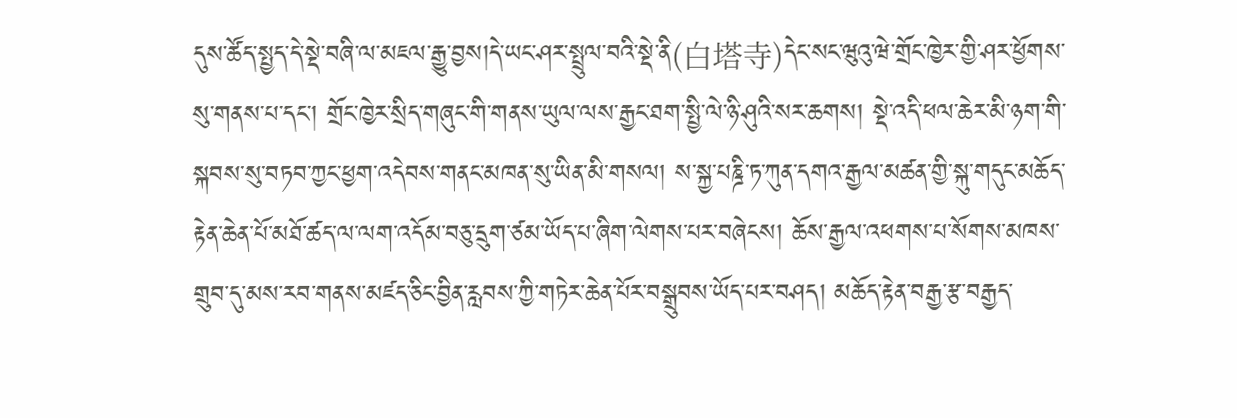དུས་ཚོད་སྤྱད་དེ་སྡེ་བཞི་ལ་མཇལ་རྒྱུ་བྱས།དེ་ཡང་ཤར་སྤྲུལ་བའི་སྡེ་ནི(白塔寺)དེང་སང་ཝུའུ་ཝེ་གྲོང་ཁྱེར་གྱི་ཤར་ཕྱོགས་སུ་གནས་པ་དང་། གྲོང་ཁྱེར་སྲིད་གཞུང་གི་གནས་ཡུལ་ལས་རྒྱང་ཐག་སྤྱི་ལེ་ཉི་ཤུའི་སར་ཆགས། སྡེ་འདི་ཕལ་ཆེར་མི་ཉག་གི་སྐབས་སུ་བཏབ་ཀྱང་ཕྱག་འདེབས་གནང་མཁན་སུ་ཡིན་མི་གསལ། ས་སྐྱ་པཎྜི་ཏ་ཀུན་དགའ་རྒྱལ་མཚན་གྱི་སྐུ་གདུང་མཆོད་རྟེན་ཆེན་པོ་མཐོ་ཚད་ལ་ལག་འདོམ་བཅུ་དྲུག་ཙམ་ཡོད་པ་ཞིག་ལེགས་པར་བཞེངས། ཆོས་རྒྱལ་འཕགས་པ་སོགས་མཁས་གྲུབ་དུ་མས་རབ་གནས་མཛད་ཅིང་བྱིན་རླབས་ཀྱི་གཏེར་ཆེན་པོར་བསྒྲུབས་ཡོད་པར་བཤད། མཆོད་རྟེན་བརྒྱ་རྩ་བརྒྱད་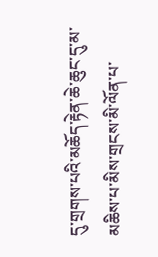དུ་གྲགས་པའི་མཆོད་རྟེན་ཆེ་ཆུང་དུ་མ་མཆིས་པ་མིས་གྲངས་མི་ལོན་པ་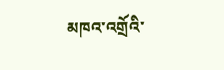མཁའ་འགྲོའི་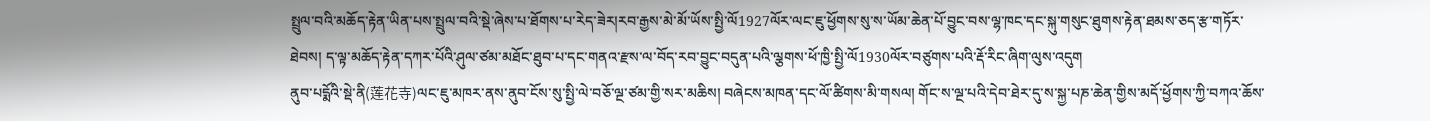སྤྲུལ་བའི་མཆོད་རྟེན་ཡིན་པས་སྤྲུལ་བའི་སྡེ་ཞེས་པ་ཐོགས་པ་རེད་ཟེར།རབ་རྒྱས་མེ་མོ་ཡོས་སྤྱི་ལོ1927ལོར་ལང་ཇུ་ཕྱོགས་སུ་ས་ཡོམ་ཆེན་པོ་བྱུང་བས་ལྷ་ཁང་དང་སྐུ་གསུང་ཐུགས་རྟེན་ཐམས་ཅད་རྩ་གཏོར་ཐེབས། ད་ལྟ་མཆོད་རྟེན་དཀར་པོའི་ཤུལ་ཙམ་མཐོང་ཐུབ་པ་དང་གནའ་རྫས་ལ་བོད་རབ་བྱུང་བདུན་པའི་ལྕགས་ཕོ་ཁྱི་སྤྱི་ལོ1930ལོར་བཙུགས་པའི་རྡོ་རིང་ཞིག་ལུས་འདུག
ནུབ་པདྨོའི་སྡེ་ནི(莲花寺)ལང་ཇུ་མཁར་ནས་ནུབ་ངོས་སུ་སྤྱི་ལེ་བཅོ་ལྔ་ཙམ་གྱི་སར་མཆིས། བཞེངས་མཁན་དང་ལོ་ཚིགས་མི་གསལ། གོང་ས་ལྔ་པའི་དེབ་ཐེར་དུ་ས་སྐྱ་པཎ་ཆེན་གྱིས་མདོ་ཕྱོགས་ཀྱི་བཀའ་ཆོས་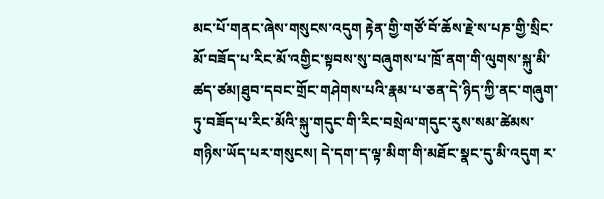མང་པོ་གནང་ཞེས་གསུངས་འདུག རྟེན་གྱི་གཙོ་བོ་ཆོས་རྗེ་ས་པཎ་གྱི་སྲིང་མོ་བཟོད་པ་རིང་མོ་འགྱིང་སྟབས་སུ་བཞུགས་པ་ཁྲོ་ནག་གི་ལུགས་སྐུ་མི་ཚད་ཙམ།ཐུབ་དབང་གྲོང་གཤེགས་པའི་རྣམ་པ་ཅན་དེ་ཉིད་ཀྱི་ནང་གཞུག་ཏུ་བཟོད་པ་རིང་མོའི་སྐུ་གདུང་གི་རིང་བསྲེལ་གདུང་རུས་སམ་ཚེམས་གཉིས་ཡོད་པར་གསུངས། དེ་དག་ད་ལྟ་མིག་གི་མཐོང་སྣང་དུ་མི་འདུག ར་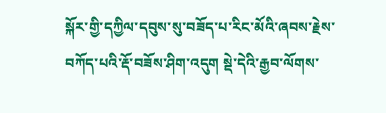སྐོར་གྱི་དཀྱིལ་དབུས་སུ་བཟོད་པ་རིང་མོའི་ཞབས་རྗེས་བཀོད་པའི་རྡོ་བཟོས་ཤིག་འདུག སྡེ་དེའི་རྒྱབ་ལོགས་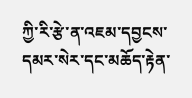ཀྱི་རི་རྩེ་ན་འཇམ་དབྱངས་དམར་སེར་དང་མཆོད་རྟེན་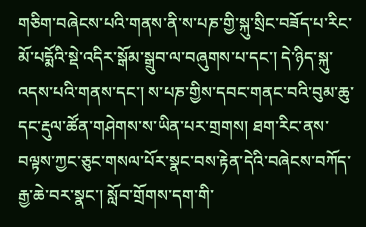གཅིག་བཞེངས་པའི་གནས་ནི་ས་པཎ་གྱི་སྐུ་སྲིང་བཟོད་པ་རིང་མོ་པདྨོའི་སྡེ་འདིར་སྒོམ་སྒྲུབ་ལ་བཞུགས་པ་དང་། དེ་ཉིད་སྐུ་འདས་པའི་གནས་དང་། ས་པཎ་གྱིས་དབང་གནང་བའི་བུམ་ཆུ་དང་རྡུལ་ཚོན་གཤེགས་ས་ཡིན་པར་གྲགས། ཐག་རིང་ནས་བལྟས་ཀྱང་ཅུང་གསལ་པོར་སྣང་བས་རྟེན་དེའི་བཞེངས་བཀོད་རྒྱ་ཆེ་བར་སྣང་། སློབ་གྲོགས་དག་གི་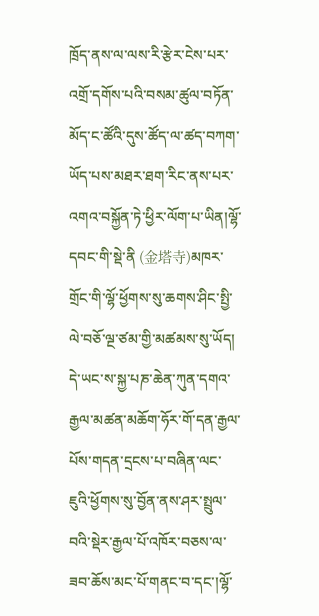ཁྲོད་ནས་ལ་ལས་རི་རྩེར་ངེས་པར་འགྲོ་དགོས་པའི་བསམ་ཚུལ་བཏོན་མོད་ང་ཚོའི་དུས་ཚོད་ལ་ཚད་བཀག་ཡོད་པས་མཐར་ཐག་རིང་ནས་པར་འགའ་བསྐྱོན་ཏེ་ཕྱིར་ལོག་པ་ཡིན།ལྷོ་དབང་གི་སྡེ་ནི (金塔寺)མཁར་གྲོང་གི་ལྷོ་ཕྱོགས་སུ་ཆགས་ཤིང་སྤྱི་ལེ་བཅོ་ལྔ་ཙམ་གྱི་མཚམས་སུ་ཡོད། དེ་ཡང་ས་སྐྱ་པཎ་ཆེན་ཀུན་དགའ་རྒྱལ་མཚན་མཆོག་ཧོར་གོ་དན་རྒྱལ་པོས་གདན་དྲངས་པ་བཞིན་ལང་ཇུའི་ཕྱོགས་སུ་བྱོན་ནས་ཤར་སྤྲུལ་བའི་སྡེར་རྒྱལ་པོ་འཁོར་བཅས་ལ་ཟབ་ཆོས་མང་པོ་གནང་བ་དང་།ལྷོ་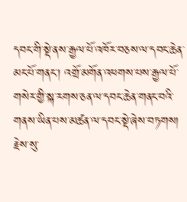དབང་གི་སྡེ་ནས་རྒྱལ་པོ་འཁོར་བཅས་ལ་དབང་ཆེན་མང་པོ་གནང་། འགྲོ་མགོན་འཕགས་པས་རྒྱལ་པོ་གསེར་གྱི་སྐ་རགས་ཅན་ལ་དབང་ཆེན་གནང་བའི་གནས་ཡིན་པས་མཚན་ལ་དབང་སྡེ་ཞེས་བཏགས། རྗེས་སུ་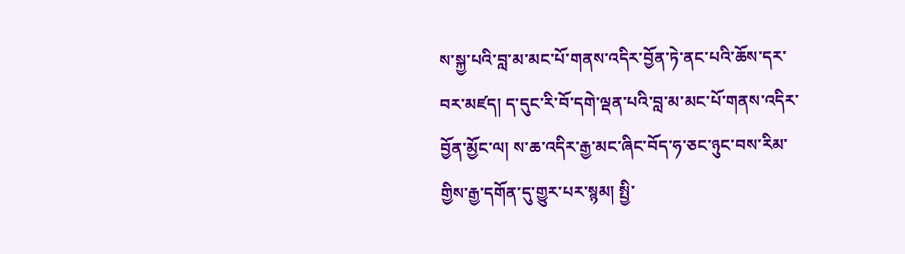ས་སྐྱ་པའི་བླ་མ་མང་པོ་གནས་འདིར་བྱོན་ཏེ་ནང་པའི་ཆོས་དར་བར་མཛད། ད་དུང་རི་བོ་དགེ་ལྡན་པའི་བླ་མ་མང་པོ་གནས་འདིར་བྱོན་མྱོང་ལ། ས་ཆ་འདིར་རྒྱ་མང་ཞིང་བོད་ཧ་ཅང་ཉུང་བས་རིམ་གྱིས་རྒྱ་དགོན་དུ་གྱུར་པར་སྙམ། སྤྱི་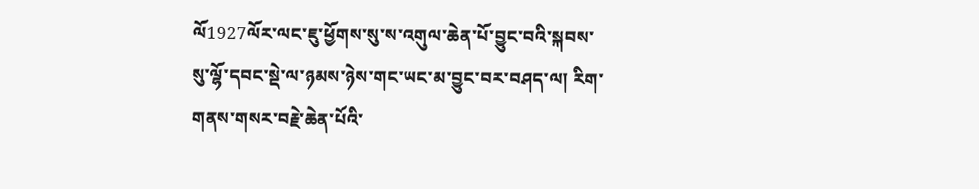ལོ1927ལོར་ལང་ཇུ་ཕྱོགས་སུ་ས་འགུལ་ཆེན་པོ་བྱུང་བའི་སྐབས་སུ་ལྷོ་དབང་སྡེ་ལ་ཉམས་ཉེས་གང་ཡང་མ་བྱུང་བར་བཤད་ལ། རིག་གནས་གསར་བརྗེ་ཆེན་པོའི་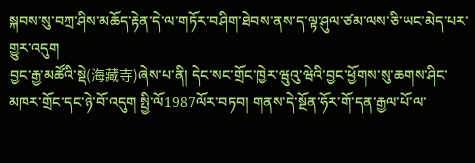སྐབས་སུ་བཀྲ་ཤིས་མཆོད་རྟེན་དེ་ལ་གཏོར་བཤིག་ཐེབས་ནས་ད་ལྟ་ཤུལ་ཙམ་ལས་ཅི་ཡང་མེད་པར་གྱུར་འདུག
བྱང་རྒྱ་མཚོའི་སྡེ(海藏寺)ཞེས་པ་ནི། དེང་སང་གྲོང་ཁྱེར་ཝུའུ་ཝེའི་བྱང་ཕྱོགས་སུ་ཆགས་ཤིང་མཁར་གྲོང་དང་ཉེ་བོ་འདུག སྤྱི་ལོ1987ལོར་བཏབ། གནས་དེ་སྔོན་ཧོར་གོ་དན་རྒྱལ་པོ་ལ་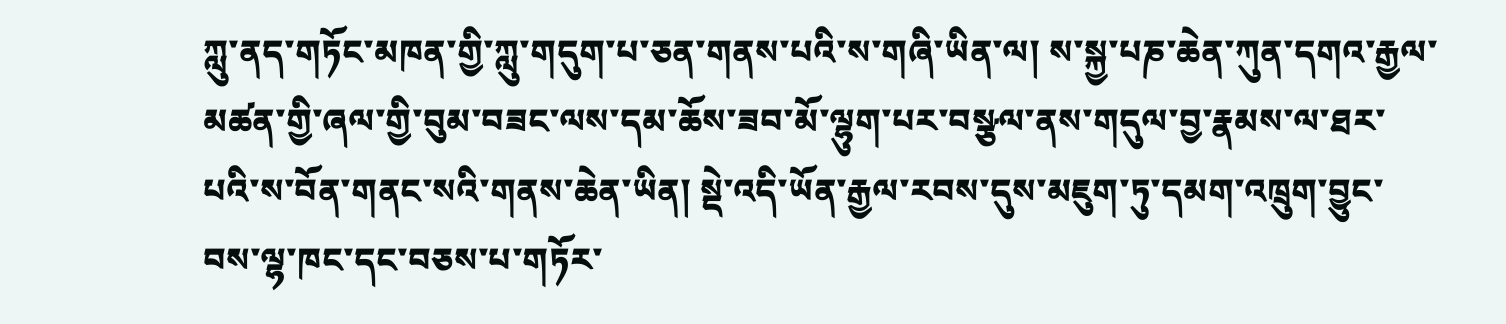ཀླུ་ནད་གཏོང་མཁན་གྱི་ཀླུ་གདུག་པ་ཅན་གནས་པའི་ས་གཞི་ཡིན་ལ། ས་སྐྱ་པཎ་ཆེན་ཀུན་དགའ་རྒྱལ་མཚན་གྱི་ཞལ་གྱི་བུམ་བཟང་ལས་དམ་ཆོས་ཟབ་མོ་ལྷུག་པར་བསྩལ་ནས་གདུལ་བྱ་རྣམས་ལ་ཐར་པའི་ས་བོན་གནང་སའི་གནས་ཆེན་ཡིན། སྡེ་འདི་ཡོན་རྒྱལ་རབས་དུས་མཇུག་ཏུ་དམག་འཁྲུག་བྱུང་བས་ལྷ་ཁང་དང་བཅས་པ་གཏོར་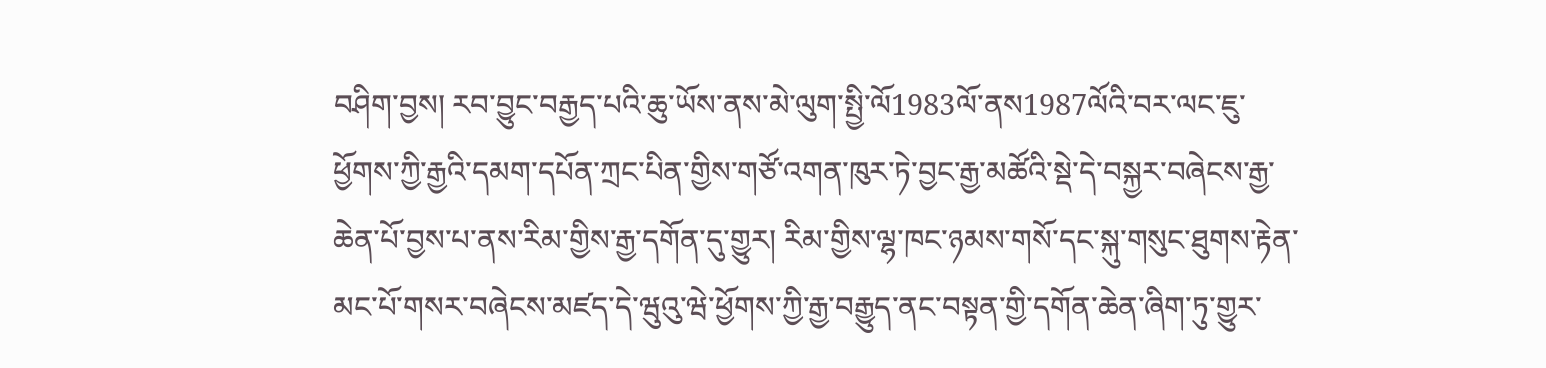བཤིག་བྱས། རབ་བྱུང་བརྒྱད་པའི་ཆུ་ཡོས་ནས་མེ་ལུག་སྤྱི་ལོ1983ལོ་ནས1987ལོའི་བར་ལང་ཇུ་ཕྱོགས་ཀྱི་རྒྱའི་དམག་དཔོན་ཀྲང་པིན་གྱིས་གཙོ་འགན་ཁུར་ཏེ་བྱང་རྒྱ་མཚོའི་སྡེ་དེ་བསྐྱར་བཞེངས་རྒྱ་ཆེན་པོ་བྱས་པ་ནས་རིམ་གྱིས་རྒྱ་དགོན་དུ་གྱུར། རིམ་གྱིས་ལྷ་ཁང་ཉམས་གསོ་དང་སྐུ་གསུང་ཐུགས་རྟེན་མང་པོ་གསར་བཞེངས་མཛད་དེ་ཝུའུ་ཝེ་ཕྱོགས་ཀྱི་རྒྱ་བརྒྱུད་ནང་བསྟན་གྱི་དགོན་ཆེན་ཞིག་ཏུ་གྱུར་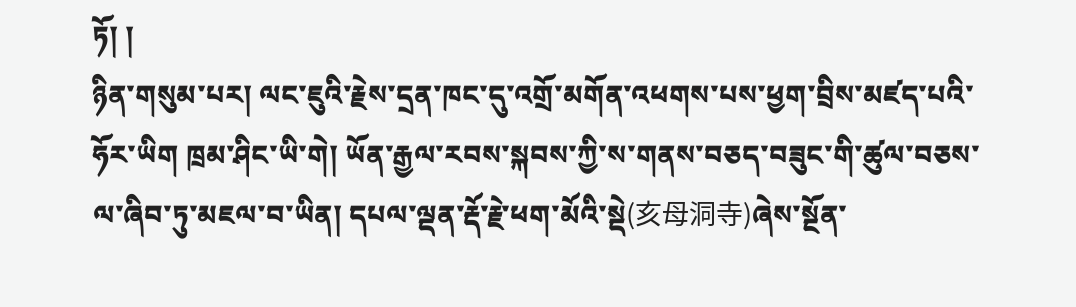ཏོ། །
ཉིན་གསུམ་པར། ལང་ཇུའི་རྗེས་དྲན་ཁང་དུ་འགྲོ་མགོན་འཕགས་པས་ཕྱག་བྲིས་མཛད་པའི་ཧོར་ཡིག ཁྲམ་ཤིང་ཡི་གེ། ཡོན་རྒྱལ་རབས་སྐབས་ཀྱི་ས་གནས་བཅད་བཟུང་གི་ཚུལ་བཅས་ལ་ཞིབ་ཏུ་མཇལ་བ་ཡིན། དཔལ་ལྡན་རྡོ་རྗེ་ཕག་མོའི་སྡེ(亥母洞寺)ཞེས་སྔོན་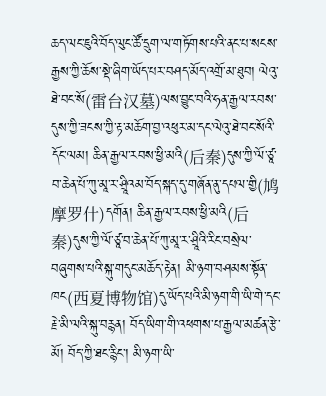ཆད་ལང་ཇུའི་བོད་ལུང་ཚོ་དྲུག་ལ་གཏོགས་པའི་ནང་པ་སངས་རྒྱས་ཀྱི་ཆོས་སྡེ་ཞིག་ཡོད་པར་བཤད་མོད་འགྲོ་མ་ཐུབ། ལེའུ་ཐེ་བང་སོ(雷台汉墓)ལས་བྱུང་བའི་ཧན་རྒྱལ་རབས་དུས་ཀྱི་ཟངས་ཀྱི་རྟ་མཆོག་བྱ་འཕུར་མ་དང་ལེའུ་ཐེ་བང་སོའི་དོང་ལམ། ཆིན་རྒྱལ་རབས་ཕྱི་མའི(后秦)དུས་ཀྱི་ལོ་ཙཱ་བ་ཆེན་པོ་ཀུ་མཱ་ར་ཤྲཱིའམ་བོད་སྐད་དུ་གཞོན་ནུ་དཔལ་གྱི(鸠摩罗什)དགོན། ཆིན་རྒྱལ་རབས་ཕྱི་མའི(后秦)དུས་ཀྱི་ལོ་ཙཱ་བ་ཆེན་པོ་ཀུ་མཱ་ར་ཤྲཱིའི་རིང་བསྲེལ་བཞུགས་པའི་སྐུ་གདུང་མཆོད་རྟེན། མི་ཉག་བཤམས་སྟོན་ཁང(西夏博物馆)དུ་ཡོད་པའི་མི་ཉག་གི་ཡི་གེ་དང་རྗེ་མི་ལའི་སྐུ་བརྙན། བོད་ཡིག་གི་འཕགས་པ་རྒྱལ་མཚན་རྩེ་མོ། བོད་ཀྱི་ཐང་རྙིང་། མི་ཉག་ཡི་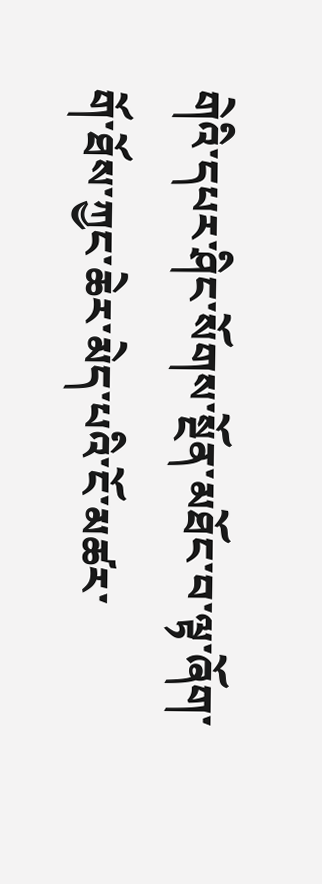གེའི་དཔར་ཤིང་སོགས་སྔོན་མཐོང་བ་ལྟ་ཞོག་གོ་ཐོས་ཀྱང་ཆེར་མེད་པའི་ངོ་མཚར་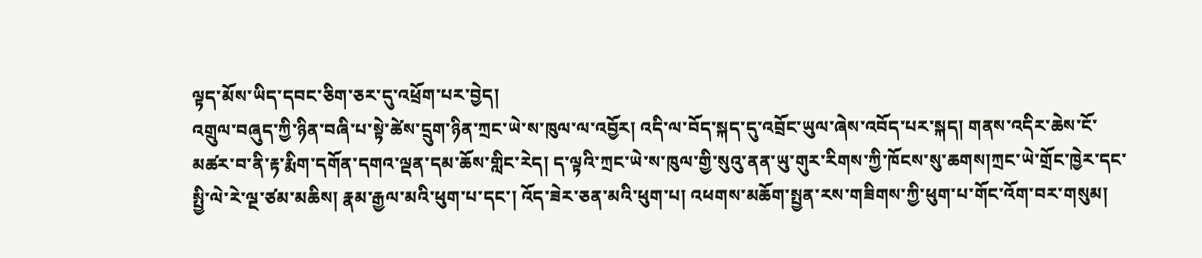ལྟད་མོས་ཡིད་དབང་ཅིག་ཅར་དུ་འཕྲོག་པར་བྱེད།
འགྲུལ་བཞུད་ཀྱི་ཉིན་བཞི་པ་སྟེ་ཚེས་དྲུག་ཉིན་ཀྲང་ཡེ་ས་ཁུལ་ལ་འབྱོར། འདི་ལ་བོད་སྐད་དུ་འབྲོང་ཡུལ་ཞེས་འབོད་པར་སྐད། གནས་འདིར་ཆེས་ངོ་མཚར་བ་ནི་རྟ་རྨིག་དགོན་དགའ་ལྡན་དམ་ཆོས་གླིང་རེད། ད་ལྟའི་ཀྲང་ཡེ་ས་ཁུལ་གྱི་སུའུ་ནན་ཡུ་གུར་རིགས་ཀྱི་ཁོངས་སུ་ཆགས།ཀྲང་ཡེ་གྲོང་ཁྱེར་དང་སྤྱི་ལེ་རེ་ལྔ་ཙམ་མཆིས། རྣམ་རྒྱལ་མའི་ཕུག་པ་དང་། འོད་ཟེར་ཅན་མའི་ཕུག་པ། འཕགས་མཆོག་སྤྱན་རས་གཟིགས་ཀྱི་ཕུག་པ་གོང་འོག་བར་གསུམ།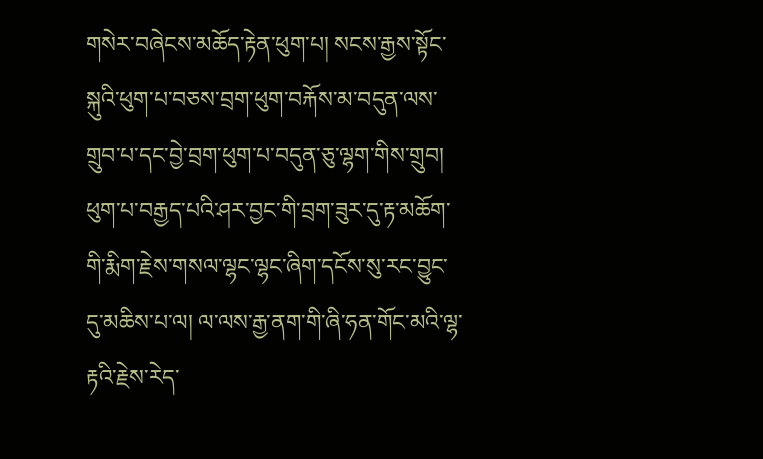གསེར་བཞེངས་མཆོད་རྟེན་ཕུག་པ། སངས་རྒྱས་སྟོང་སྐུའི་ཕུག་པ་བཅས་བྲག་ཕུག་བརྐོས་མ་བདུན་ལས་གྲུབ་པ་དང་བྱེ་བྲག་ཕུག་པ་བདུན་ཅུ་ལྷག་གིས་གྲུབ། ཕུག་པ་བརྒྱད་པའི་ཤར་བྱང་གི་བྲག་ཟུར་དུ་རྟ་མཆོག་གི་རྨིག་རྗེས་གསལ་ལྷང་ལྷང་ཞིག་དངོས་སུ་རང་བྱུང་དུ་མཆིས་པ་ལ། ལ་ལས་རྒྱ་ནག་གི་ཞི་ཧན་གོང་མའི་ལྷ་རྟའི་རྗེས་རེད་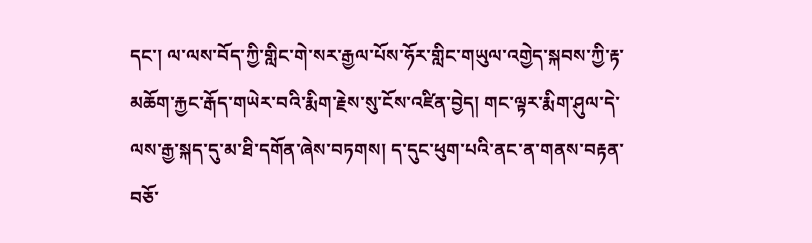དང་། ལ་ལས་བོད་ཀྱི་གླིང་གེ་སར་རྒྱལ་པོས་ཧོར་གླིང་གཡུལ་འགྱེད་སྐབས་ཀྱི་རྟ་མཆོག་རྐྱང་རྒོད་གཡེར་བའི་རྨིག་རྗེས་སུ་ངོས་འཛིན་བྱེད། གང་ལྟར་རྨིག་ཤུལ་དེ་ལས་རྒྱ་སྐད་དུ་མ་ཐི་དགོན་ཞེས་བཏགས། ད་དུང་ཕུག་པའི་ནང་ན་གནས་བརྟན་བཅོ་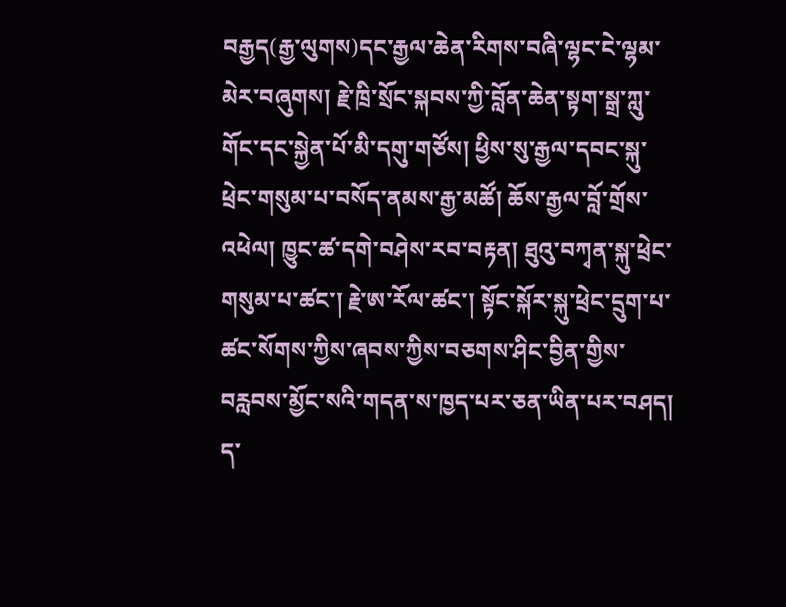བརྒྱད(རྒྱ་ལུགས)དང་རྒྱལ་ཆེན་རིགས་བཞི་ལྷང་ངེ་ལྷམ་མེར་བཞུགས། རྗེ་ཁྲི་སྲོང་སྐབས་ཀྱི་བློན་ཆེན་སྟག་སྒྲ་ཀླུ་གོང་དང་སྐྱེན་པོ་མི་དགུ་གཙོས། ཕྱིས་སུ་རྒྱལ་དབང་སྐུ་ཕྲེང་གསུམ་པ་བསོད་ནམས་རྒྱ་མཚོ། ཆོས་རྒྱལ་བློ་གྲོས་འཕེལ། ཁྱུང་ཚ་དགེ་བཤེས་རབ་བརྟན། ཐུའུ་བཀྭན་སྐུ་ཕྲེང་གསུམ་པ་ཚང་། རྗེ་ཨ་རོལ་ཚང་། སྟོང་སྐོར་སྐུ་ཕྲེང་དྲུག་པ་ཚང་སོགས་ཀྱིས་ཞབས་ཀྱིས་བཅགས་ཤིང་བྱིན་གྱིས་བརླབས་མྱོང་སའི་གདན་ས་ཁྱད་པར་ཅན་ཡིན་པར་བཤད། ད་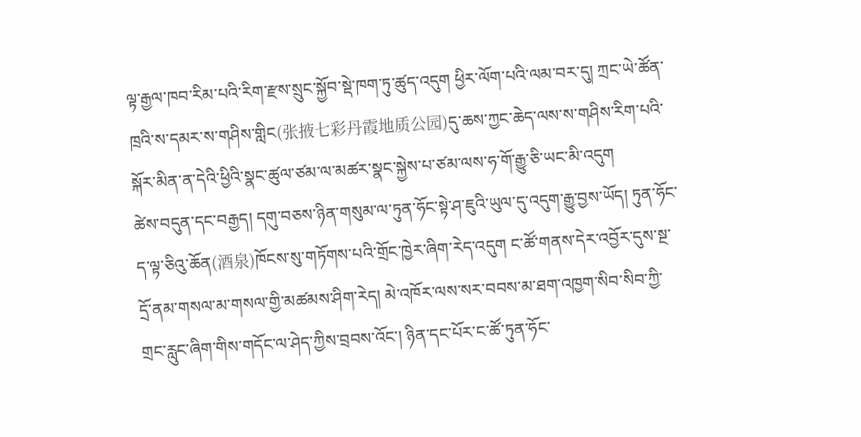ལྟ་རྒྱལ་ཁབ་རིམ་པའི་རིག་རྫས་སྲུང་སྐྱོབ་སྡེ་ཁག་ཏུ་ཚུད་འདུག ཕྱིར་ལོག་པའི་ལམ་བར་དུ། ཀྲང་ཡེ་ཚོན་ཁྲའི་ས་དམར་ས་གཤིས་གླིང(张掖七彩丹霞地质公园)དུ་ཆས་ཀྱང་ཆེད་ལས་ས་གཤིས་རིག་པའི་སྐོར་མིན་ན་དེའི་ཕྱིའི་སྣང་ཚུལ་ཙམ་ལ་མཚར་སྣང་སྐྱེས་པ་ཙམ་ལས་ཧ་གོ་རྒྱུ་ཅི་ཡང་མི་འདུག
ཚེས་བདུན་དང་བརྒྱད། དགུ་བཅས་ཉིན་གསུམ་ལ་ཏུན་ཧོང་སྟེ་ཤ་ཇུའི་ཡུལ་དུ་འདུག་རྒྱུ་བྱས་ཡོད། ཏུན་ཧོང་ད་ལྟ་ཅིའུ་ཆོན(酒泉)ཁོངས་སུ་གཏོགས་པའི་གྲོང་ཁྱེར་ཞིག་རེད་འདུག ང་ཚོ་གནས་དེར་འབྱོར་དུས་སྔ་དྲོ་ནམ་གསལ་མ་གསལ་གྱི་མཚམས་ཤིག་རེད། མེ་འཁོར་ལས་སར་བབས་མ་ཐག་འཁྱག་སིབ་སིབ་ཀྱི་གྲང་རླུང་ཞིག་གིས་གདོང་ལ་ཤེད་ཀྱིས་བྲབས་འོང་། ཉིན་དང་པོར་ང་ཚོ་ཏུན་ཧོང་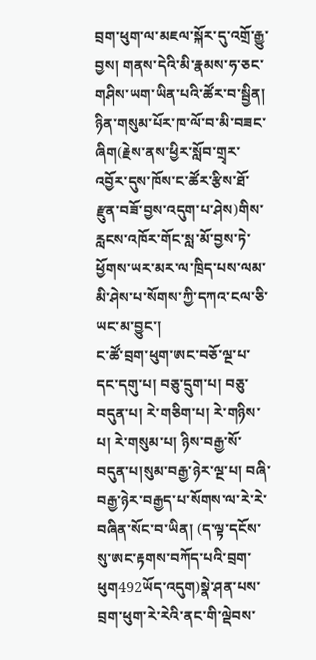བྲག་ཕུག་ལ་མཇལ་སྐོར་དུ་འགྲོ་རྒྱུ་བྱས། གནས་དེའི་མི་རྣམས་ཧ་ཅང་གཤིས་ཡག་ཡིན་པའི་ཚོར་བ་སྦྱིན། ཉིན་གསུམ་པོར་ཁ་ལོ་བ་མི་བཟང་ཞིག(རྗེས་ནས་ཕྱིར་སློབ་གྲྭར་འབྱོར་དུས་ཁོས་ང་ཚོར་རྩིས་ཐོ་རྫུན་བཟོ་བྱས་འདུག་པ་ཤེས)གིས་རླངས་འཁོར་གོང་སླ་མོ་བྱས་ཏེ་ཕྱོགས་ཡར་མར་ལ་ཁྲིད་པས་ལམ་མི་ཤེས་པ་སོགས་ཀྱི་དཀའ་ངལ་ཅི་ཡང་མ་བྱུང་།
ང་ཚོ་བྲག་ཕུག་ཨང་བཅོ་ལྔ་པ་དང་དགུ་པ། བཅུ་དྲུག་པ། བཅུ་བདུན་པ། རེ་གཅིག་པ། རེ་གཉིས་པ། རེ་གསུམ་པ། ཉིས་བརྒྱ་སོ་བདུན་པ།སུམ་བརྒྱ་ཉེར་ལྔ་པ། བཞི་བརྒྱ་ཉེར་བརྒྱད་པ་སོགས་ལ་རེ་རེ་བཞིན་སོང་བ་ཡིན། (ད་ལྟ་དངོས་སུ་ཨང་རྟགས་བཀོད་པའི་བྲག་ཕུག492ཡོད་འདུག)སྣེ་ཤན་པས་བྲག་ཕུག་རེ་རེའི་ནང་གི་ལྡེབས་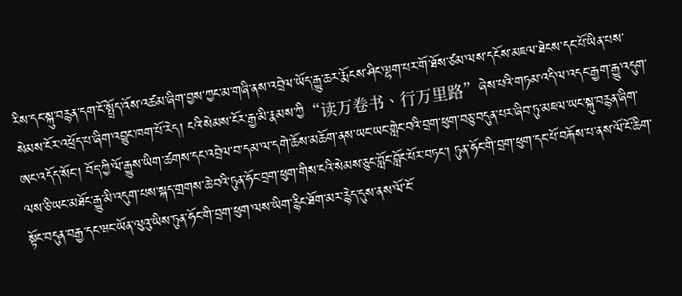རིས་དང་སྐུ་བརྙན་དག་ངོ་སྤྲོད་འོས་འཚམ་ཞིག་བྱས་ཀྱང་མ་གཞི་ནས་འབྲེལ་ཡོད་རྒྱུ་ཆར་རྨོངས་ཤིང་ལྷག་པར་གོ་ཐོས་ཙམ་ལས་དངོས་མཇལ་ཐེངས་དང་པོ་ཡིན་པས་སེམས་ངོར་འཕྲོད་པ་ཞིག་འབྱུང་ཁག་པོ་རེད། ངའི་སེམས་ངོར་རྒྱ་མི་རྣམས་ཀྱི“读万卷书、行万里路”ཞེས་པའི་གཏམ་འདི་ལ་འདང་རྒྱག་རྒྱུ་འདུག་ཨང་འདོད་སོང་། བོད་ཀྱི་ལོ་རྒྱུས་ཡིག་ཚགས་དང་འབྲེལ་བ་དམ་ལ་དགེ་ཆོས་མཆོག་ནས་ཡང་ཡང་གླེང་བའི་བྲག་ཕུག་བཅུ་བདུན་པར་ཞིབ་ཏུ་མཇལ་ཡང་སྐུ་བརྙན་ཞིག་ལས་ཅི་ཡང་མཐོང་རྒྱུ་མི་འདུག་པས་སྐད་གྲགས་ཆེ་བའི་ཏུན་ཧོང་བྲག་ཕུག་གིས་ངའི་སེམས་ཅུང་བློང་བློང་པོར་བཏང་། ཏུན་ཧོང་གི་བྲག་ཕུག་དང་པོ་བརྐོས་པ་ནས་ལོ་ངོ་ཆིག་སྟོང་བདུན་བརྒྱ་དང་ཝང་ཡོན་ལུའུ་ཡིས་ཏུན་ཧོང་གི་བྲག་ཕུག་ལས་ཡིག་རྙིང་ཐོག་མར་རྙེད་དུས་ནས་ལོ་ངོ་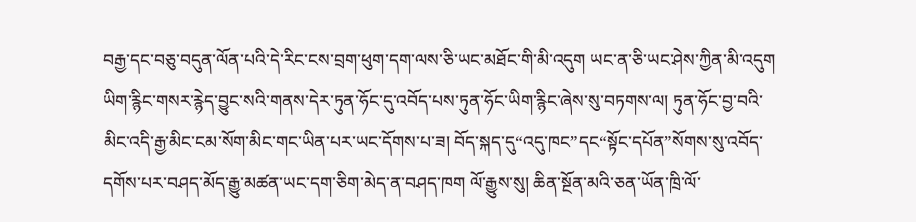བརྒྱ་དང་བཅུ་བདུན་ལོན་པའི་དེ་རིང་ངས་བྲག་ཕུག་དག་ལས་ཅི་ཡང་མཐོང་གི་མི་འདུག ཡང་ན་ཅི་ཡང་ཤེས་ཀྱིན་མི་འདུག
ཡིག་རྙིང་གསར་རྙེད་བྱུང་སའི་གནས་དེར་ཏུན་ཧོང་དུ་འབོད་པས་ཏུན་ཧོང་ཡིག་རྙིང་ཞེས་སུ་བཏགས་ལ། ཏུན་ཧོང་བྱ་བའི་མིང་འདི་རྒྱ་མིང་ངམ་སོག་མིང་གང་ཡིན་པར་ཡང་དོགས་པ་ཟ། བོད་སྐད་དུ“འདུ་ཁང”དང“སྟོང་དཔོན”སོགས་སུ་འབོད་དགོས་པར་བཤད་མོད་རྒྱུ་མཚན་ཡང་དག་ཅིག་མེད་ན་བཤད་ཁག ལོ་རྒྱུས་སུ། ཆིན་སྔོན་མའི་ཅན་ཡོན་ཁྲི་ལོ་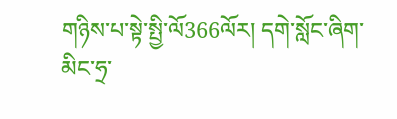གཉིས་པ་སྟེ་སྤྱི་ལོ366ལོར། དགེ་སློང་ཞིག་མིང་ཧྲ་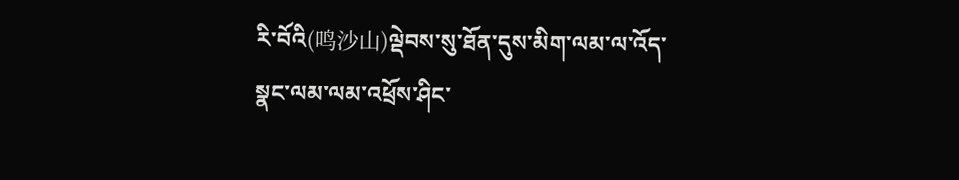རི་བོའི(鸣沙山)ལྡེབས་སུ་ཐོན་དུས་མིག་ལམ་ལ་འོད་སྣང་ལམ་ལམ་འཕྲོས་ཤིང་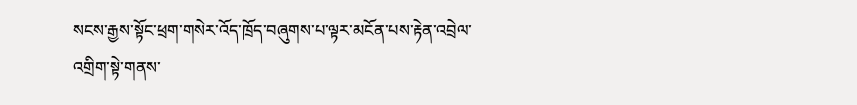སངས་རྒྱས་སྟོང་ཕྲག་གསེར་འོད་ཁྲོད་བཞུགས་པ་ལྟར་མངོན་པས་རྟེན་འབྲེལ་འགྲིག་སྟེ་གནས་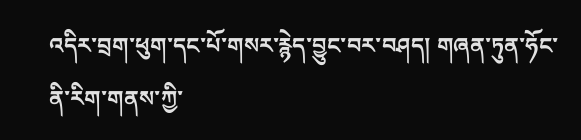འདིར་བྲག་ཕུག་དང་པོ་གསར་རྙེད་བྱུང་བར་བཤད། གཞན་ཏུན་ཧོང་ནི་རིག་གནས་ཀྱི་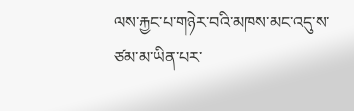ལས་རྐྱང་པ་གཉེར་བའི་མཁས་མང་འདུ་ས་ཙམ་མ་ཡིན་པར་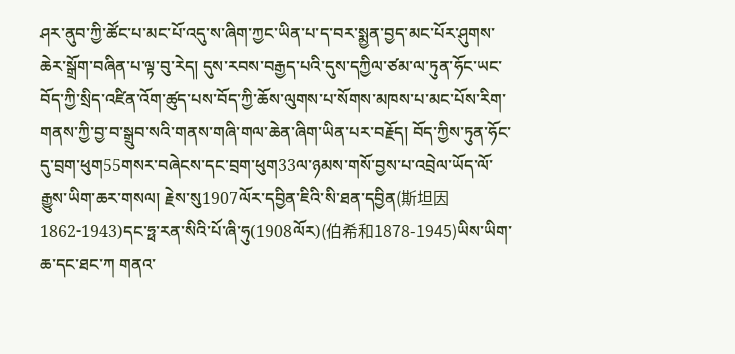ཤར་ནུབ་ཀྱི་ཚོང་པ་མང་པོ་འདུ་ས་ཞིག་ཀྱང་ཡིན་པ་ད་བར་སྨྱན་བྱད་མང་པོར་ཤུགས་ཆེར་སྒྲོག་བཞིན་པ་ལྟ་བུ་རེད། དུས་རབས་བརྒྱད་པའི་དུས་དཀྱིལ་ཙམ་ལ་ཏུན་ཧོང་ཡང་བོད་ཀྱི་སྲིད་འཛིན་འོག་ཚུད་པས་བོད་ཀྱི་ཆོས་ལུགས་པ་སོགས་མཁས་པ་མང་པོས་རིག་གནས་ཀྱི་བྱ་བ་སྒྲུབ་སའི་གནས་གཞི་གལ་ཆེན་ཞིག་ཡིན་པར་བརྗོད། བོད་ཀྱིས་ཏུན་ཧོང་དུ་བྲག་ཕུག55གསར་བཞེངས་དང་བྲག་ཕུག33ལ་ཉམས་གསོ་བྱས་པ་འབྲེལ་ཡོད་ལོ་རྒྱུས་ཡིག་ཆར་གསལ། རྗེས་སུ1907ལོར་དབྱིན་ཇིའི་སི་ཐན་དབྱིན(斯坦因1862-1943)དང་ཧྥ་རན་སིའི་པོ་ཞི་ཧུ(1908ལོར)(伯希和1878-1945)ཡིས་ཡིག་ཆ་དང་ཐང་ཀ གནའ་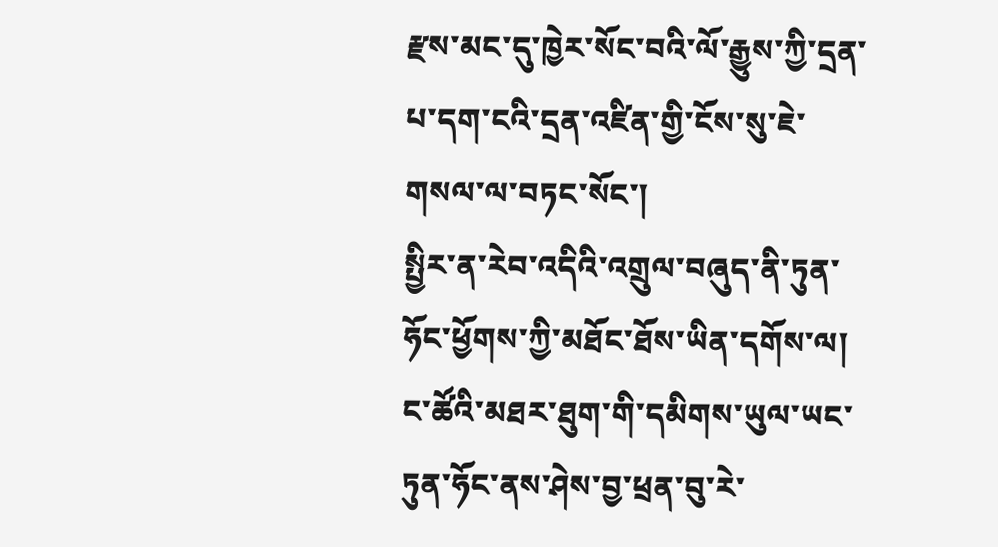རྫས་མང་དུ་ཁྱེར་སོང་བའི་ལོ་རྒྱུས་ཀྱི་དྲན་པ་དག་ངའི་དྲན་འཛིན་གྱི་ངོས་སུ་ཇེ་གསལ་ལ་བཏང་སོང་།
སྤྱིར་ན་རེབ་འདིའི་འགྲུལ་བཞུད་ནི་ཏུན་ཧོང་ཕྱོགས་ཀྱི་མཐོང་ཐོས་ཡིན་དགོས་ལ། ང་ཚོའི་མཐར་ཐུག་གི་དམིགས་ཡུལ་ཡང་ཏུན་ཧོང་ནས་ཤེས་བྱ་ཕྲན་བུ་རེ་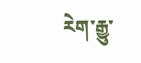རེག་རྒྱུ་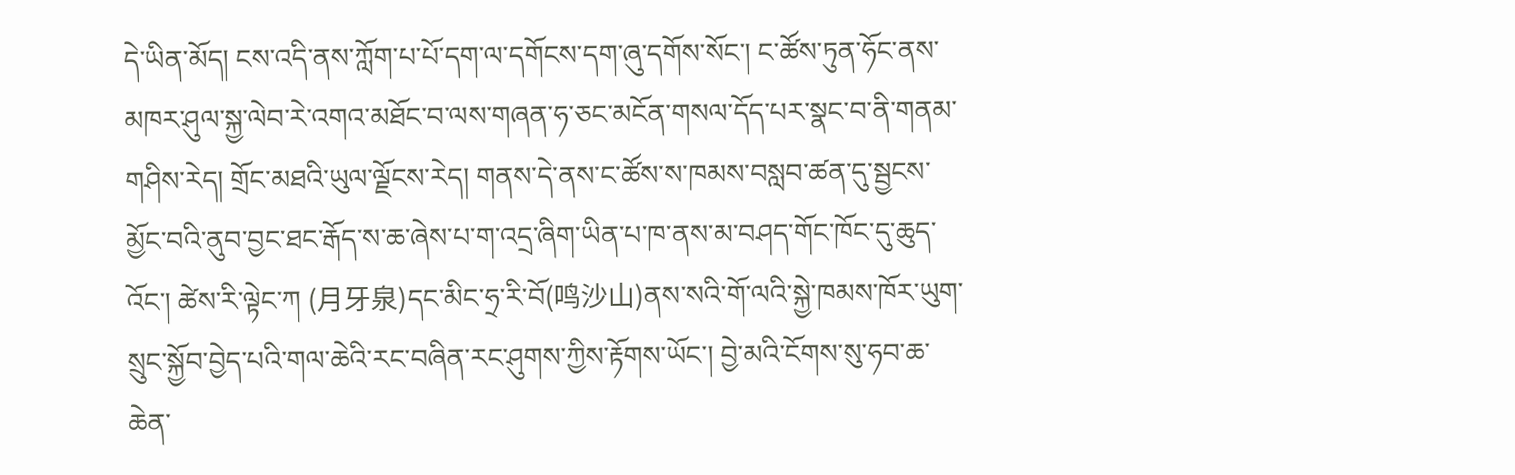དེ་ཡིན་མོད། ངས་འདི་ནས་ཀློག་པ་པོ་དག་ལ་དགོངས་དག་ཞུ་དགོས་སོང་། ང་ཚོས་ཏུན་ཧོང་ནས་མཁར་ཤུལ་སྐྱ་ལེབ་རེ་འགའ་མཐོང་བ་ལས་གཞན་ཧ་ཅང་མངོན་གསལ་དོད་པར་སྣང་བ་ནི་གནམ་གཤིས་རེད། གྲོང་མཐའི་ཡུལ་ལྗོངས་རེད། གནས་དེ་ནས་ང་ཚོས་ས་ཁམས་བསླབ་ཚན་དུ་སྦྱངས་མྱོང་བའི་ནུབ་བྱང་ཐང་རྒོད་ས་ཆ་ཞེས་པ་ག་འདྲ་ཞིག་ཡིན་པ་ཁ་ནས་མ་བཤད་གོང་ཁོང་དུ་ཆུད་འོང་། ཚེས་རི་ལྟེང་ཀ (月牙泉)དང་མིང་ཧྲ་རི་བོ(鸣沙山)ནས་སའི་གོ་ལའི་སྐྱེ་ཁམས་ཁོར་ཡུག་སྲུང་སྐྱོབ་བྱེད་པའི་གལ་ཆེའི་རང་བཞིན་རང་ཤུགས་ཀྱིས་རྟོགས་ཡོང་། བྱེ་མའི་ངོགས་སུ་ཧབ་ཆ་ཆེན་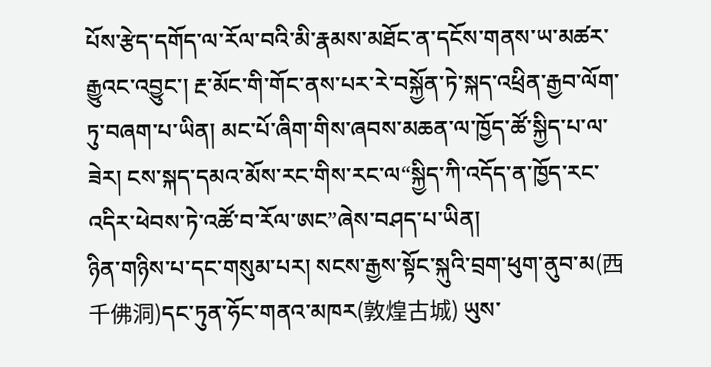པོས་རྩེད་དགོད་ལ་རོལ་བའི་མི་རྣམས་མཐོང་ན་དངོས་གནས་ཡ་མཚར་རྒྱུའང་འབྱུང་། རྔ་མོང་གི་གོང་ནས་པར་རེ་བསྐྱོན་ཏེ་སྐད་འཕྲིན་རྒྱབ་ལོག་ཏུ་བཞག་པ་ཡིན། མང་པོ་ཞིག་གིས་ཞབས་མཆན་ལ་ཁྱོད་ཚོ་སྐྱིད་པ་ལ་ཟེར། ངས་སྐད་དམའ་མོས་རང་གིས་རང་ལ“སྐྱིད་ཀི་འདོད་ན་ཁྱོད་རང་འདིར་ཕེབས་ཏེ་འཚོ་བ་རོལ་ཨང”ཞེས་བཤད་པ་ཡིན།
ཉིན་གཉིས་པ་དང་གསུམ་པར། སངས་རྒྱས་སྟོང་སྐུའི་བྲག་ཕུག་ནུབ་མ(西千佛洞)དང་ཏུན་ཧོང་གནའ་མཁར(敦煌古城) ཡུས་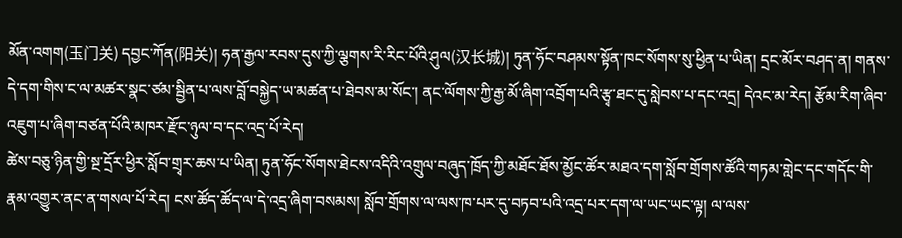མོན་འགག(玉门关) དབྱང་ཀོན(阳关)། ཧན་རྒྱལ་རབས་དུས་ཀྱི་ལྕགས་རི་རིང་པོའི་ཤུལ(汉长城)། ཏུན་ཧོང་བཤམས་སྟོན་ཁང་སོགས་སུ་ཕྱིན་པ་ཡིན། དྲང་མོར་བཤད་ན། གནས་དེ་དག་གིས་ང་ལ་མཚར་སྣང་ཙམ་སྦྱིན་པ་ལས་བློ་བསྐྱེད་ཡ་མཚན་པ་ཐེབས་མ་སོང་། ནང་ལོགས་ཀྱི་རྒྱ་མོ་ཞིག་འབྲོག་པའི་རྩྭ་ཐང་དུ་སླེབས་པ་དང་འདྲ། དེའང་མ་རེད། རྩོམ་རིག་ཞིབ་འཇུག་པ་ཞིག་བཙན་པོའི་མཁར་རྫོང་ཉུལ་བ་དང་འདྲ་པོ་རེད།
ཚེས་བཅུ་ཉིན་གྱི་སྔ་དྲོར་ཕྱིར་སློབ་གྲྭར་ཆས་པ་ཡིན། ཏུན་ཧོང་སོགས་ཐེངས་འདིའི་འགྲུལ་བཞུད་ཁྲོད་ཀྱི་མཐོང་ཐོས་མྱོང་ཚོར་མཐའ་དག་སློབ་གྲོགས་ཚོའི་གཏམ་གླེང་དང་གདོང་གི་རྣམ་འགྱུར་ནང་ན་གསལ་པོ་རེད། ངས་ཚོད་ཚོད་ལ་དེ་འདྲ་ཞིག་བསམས། སློབ་གྲོགས་ལ་ལས་ཁ་པར་དུ་བཏབ་པའི་འདྲ་པར་དག་ལ་ཡང་ཡང་ལྟ། ལ་ལས་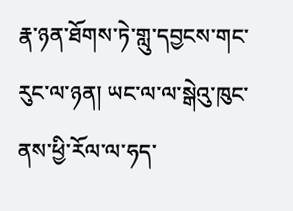རྣ་ཉན་ཐོགས་ཏེ་གླུ་དབྱངས་གང་རུང་ལ་ཉན། ཡང་ལ་ལ་སྒེའུ་ཁུང་ནས་ཕྱི་རོལ་ལ་ཧད་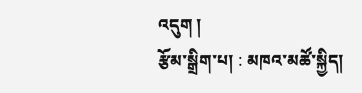འདུག །
རྩོམ་སྒྲིག་པ། : མཁའ་མཚོ་སྐྱིད།